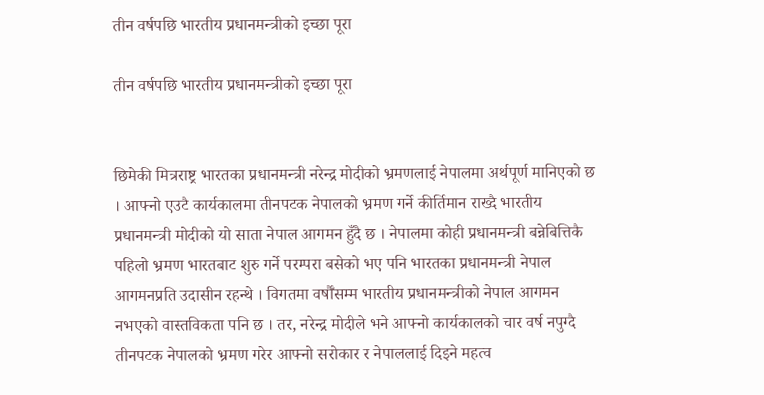तीन वर्षपछि भारतीय प्रधानमन्त्रीको इच्छा पूरा

तीन वर्षपछि भारतीय प्रधानमन्त्रीको इच्छा पूरा


छिमेकी मित्रराष्ट्र भारतका प्रधानमन्त्री नरेन्द्र मोदीको भ्रमणलाई नेपालमा अर्थपूर्ण मानिएको छ । आफ्नो एउटै कार्यकालमा तीनपटक नेपालको भ्रमण गर्ने कीर्तिमान राख्दै भारतीय प्रधानमन्त्री मोदीको यो साता नेपाल आगमन हुँदै छ । नेपालमा कोही प्रधानमन्त्री बन्नेबित्तिकै पहिलो भ्रमण भारतबाट शुरु गर्ने परम्परा बसेको भए पनि भारतका प्रधानमन्त्री नेपाल आगमनप्रति उदासीन रहन्थे । विगतमा वर्षौँसम्म भारतीय प्रधानमन्त्रीको नेपाल आगमन नभएको वास्तविकता पनि छ । तर, नरेन्द्र मोदीले भने आफ्नो कार्यकालको चार वर्ष नपुग्दै तीनपटक नेपालको भ्रमण गरेर आफ्नो सरोकार र नेपाललाई दिइने महत्व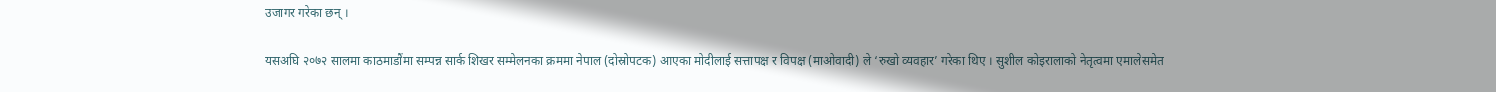उजागर गरेका छन् ।

यसअघि २०७२ सालमा काठमाडौंमा सम्पन्न सार्क शिखर सम्मेलनका क्रममा नेपाल (दोस्रोपटक) आएका मोदीलाई सत्तापक्ष र विपक्ष (माओवादी) ले ‘रुखो व्यवहार’ गरेका थिए । सुशील कोइरालाको नेतृत्वमा एमालेसमेत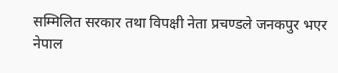सम्मिलित सरकार तथा विपक्षी नेता प्रचण्डले जनकपुर भएर नेपाल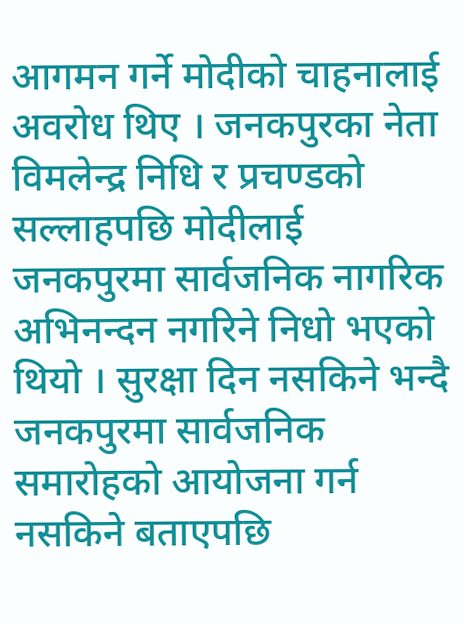आगमन गर्ने मोदीको चाहनालाई अवरोध थिए । जनकपुरका नेता विमलेन्द्र निधि र प्रचण्डको सल्लाहपछि मोदीलाई जनकपुरमा सार्वजनिक नागरिक अभिनन्दन नगरिने निधो भएको थियो । सुरक्षा दिन नसकिने भन्दै जनकपुरमा सार्वजनिक समारोहको आयोजना गर्न नसकिने बताएपछि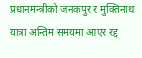प्रधानमन्त्रीको जनकपुर र मुक्तिनाथ यात्रा अन्तिम समयमा आएर रद्द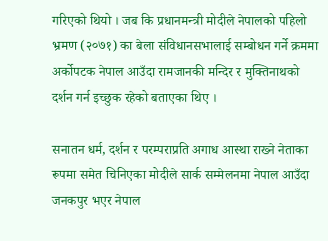गरिएको थियो । जब कि प्रधानमन्त्री मोदीले नेपालको पहिलो भ्रमण (२०७१) का बेला संविधानसभालाई सम्बोधन गर्ने क्रममा अर्कोपटक नेपाल आउँदा रामजानकी मन्दिर र मुक्तिनाथको दर्शन गर्न इच्छुक रहेको बताएका थिए ।

सनातन धर्म, दर्शन र परम्पराप्रति अगाध आस्था राख्ने नेताका रूपमा समेत चिनिएका मोदीले सार्क सम्मेलनमा नेपाल आउँदा जनकपुर भएर नेपाल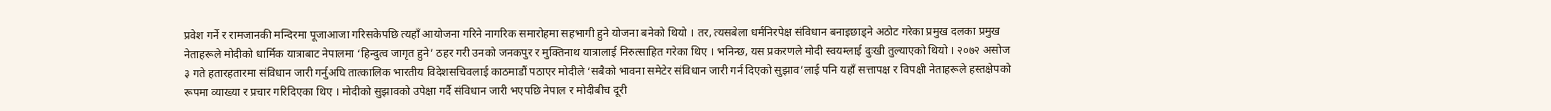प्रवेश गर्ने र रामजानकी मन्दिरमा पूजाआजा गरिसकेपछि त्यहाँ आयोजना गरिने नागरिक समारोहमा सहभागी हुने योजना बनेको थियो । तर, त्यसबेला धर्मनिरपेक्ष संविधान बनाइछाड्ने अठोट गरेका प्रमुख दलका प्रमुख नेताहरूले मोदीको धार्मिक यात्राबाट नेपालमा ‘हिन्दुत्व जागृत हुने’ ठहर गरी उनको जनकपुर र मुक्तिनाथ यात्रालाई निरुत्साहित गरेका थिए । भनिन्छ, यस प्रकरणले मोदी स्वयम्लाई दुःखी तुल्याएको थियो । २०७२ असोज ३ गते हतारहतारमा संविधान जारी गर्नुअघि तात्कालिक भारतीय विदेशसचिवलाई काठमाडौं पठाएर मोदीले ‘सबैको भावना समेटेर संविधान जारी गर्न दिएको सुझाव’लाई पनि यहाँ सत्तापक्ष र विपक्षी नेताहरूले हस्तक्षेपको रूपमा व्याख्या र प्रचार गरिदिएका थिए । मोदीको सुझावको उपेक्षा गर्दै संविधान जारी भएपछि नेपाल र मोदीबीच दूरी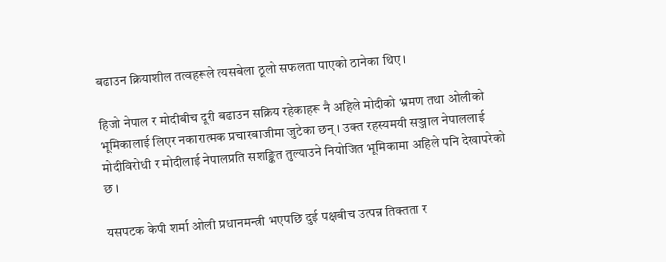बढाउन क्रियाशील तत्वहरूले त्यसबेला ठूलो सफलता पाएको ठानेका थिए ।

हिजो नेपाल र मोदीबीच दूरी बढाउन सक्रिय रहेकाहरू नै अहिले मोदीको भ्रमण तथा ओलीको भूमिकालाई लिएर नकारात्मक प्रचारबाजीमा जुटेका छन् । उक्त रहस्यमयी सञ्जाल नेपाललाई मोदीविरोधी र मोदीलाई नेपालप्रति सशङ्कित तुल्याउने नियोजित भूमिकामा अहिले पनि देखापरेको छ ।

यसपटक केपी शर्मा ओली प्रधानमन्त्री भएपछि दुई पक्षबीच उत्पन्न तिक्तता र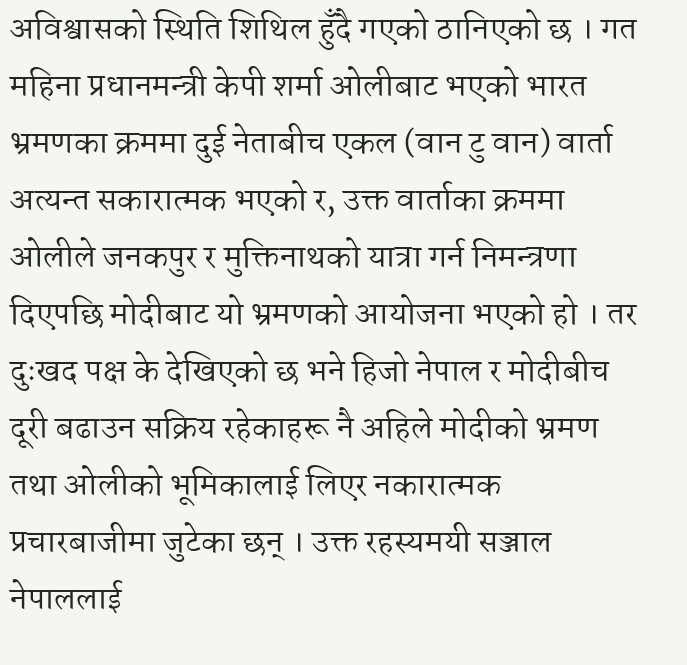अविश्वासको स्थिति शिथिल हुँदै गएको ठानिएको छ । गत महिना प्रधानमन्त्री केपी शर्मा ओलीबाट भएको भारत भ्रमणका क्रममा दुई नेताबीच एकल (वान टु वान) वार्ता अत्यन्त सकारात्मक भएको र, उक्त वार्ताका क्रममा ओलीले जनकपुर र मुक्तिनाथको यात्रा गर्न निमन्त्रणा दिएपछि मोदीबाट यो भ्रमणको आयोजना भएको हो । तर दुःखद पक्ष के देखिएको छ भने हिजो नेपाल र मोदीबीच दूरी बढाउन सक्रिय रहेकाहरू नै अहिले मोदीको भ्रमण तथा ओलीको भूमिकालाई लिएर नकारात्मक प्रचारबाजीमा जुटेका छन् । उक्त रहस्यमयी सञ्जाल नेपाललाई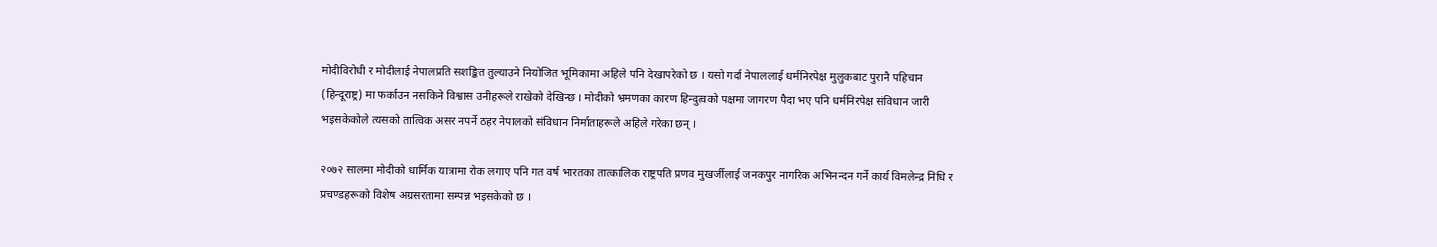मोदीविरोधी र मोदीलाई नेपालप्रति सशङ्कित तुल्याउने नियोजित भूमिकामा अहिले पनि देखापरेको छ । यसो गर्दा नेपाललाई धर्मनिरपेक्ष मुलुकबाट पुरानै पहिचान (हिन्दूराष्ट्र) मा फर्काउन नसकिने विश्वास उनीहरूले राखेको देखिन्छ । मोदीको भ्रमणका कारण हिन्दुत्वको पक्षमा जागरण पैदा भए पनि धर्मनिरपेक्ष संविधान जारी भइसकेकोले त्यसको तात्विक असर नपर्ने ठहर नेपालको संविधान निर्माताहरूले अहिले गरेका छन् ।

२०७२ सालमा मोदीको धार्मिक यात्रामा रोक लगाए पनि गत वर्ष भारतका तात्कालिक राष्ट्रपति प्रणव मुखर्जीलाई जनकपुर नागरिक अभिनन्दन गर्ने कार्य विमलेन्द्र निधि र प्रचण्डहरूको विशेष अग्रसरतामा सम्पन्न भइसकेको छ ।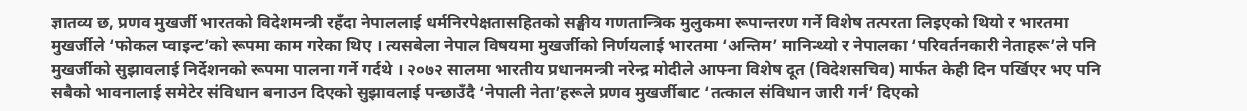ज्ञातव्य छ, प्रणव मुखर्जी भारतको विदेशमन्त्री रहँदा नेपाललाई धर्मनिरपेक्षतासहितको सङ्घीय गणतान्त्रिक मुलुकमा रूपान्तरण गर्ने विशेष तत्परता लिइएको थियो र भारतमा मुखर्जीले ‘फोकल प्वाइन्ट’को रूपमा काम गरेका थिए । त्यसबेला नेपाल विषयमा मुखर्जीको निर्णयलाई भारतमा ‘अन्तिम’ मानिन्थ्यो र नेपालका ‘परिवर्तनकारी नेताहरू’ले पनि मुखर्जीको सुझावलाई निर्देशनको रूपमा पालना गर्ने गर्दथे । २०७२ सालमा भारतीय प्रधानमन्त्री नरेन्द्र मोदीले आफ्ना विशेष दूत (विदेशसचिव) मार्फत केही दिन पर्खिएर भए पनि सबैको भावनालाई समेटेर संविधान बनाउन दिएको सुझावलाई पन्छाउँदै ‘नेपाली नेता’हरूले प्रणव मुखर्जीबाट ‘तत्काल संविधान जारी गर्न’ दिएको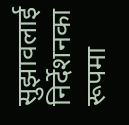सुझावलाई निर्देशनका रूपमा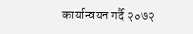कार्यान्वयन गर्दै २०७२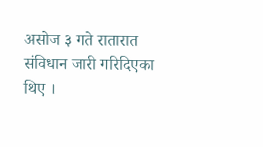असोज ३ गते रातारात संविधान जारी गरिदिएका थिए ।